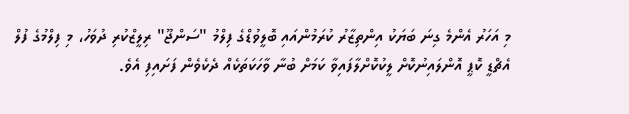މި އަހަރު އެންމެ ގިނަ ބަޔަކު އިންތިޒާރު ކުރަމުންއައި ބޮލީވުޑްގެ ފިލްމު "ސަންޖޫ" ރިލީޒްކުރި ދުވަހު، މި ފިލްމުގެ ފުލް އެޗްޑީ ކޮޕީ އޮންލައިނުކޮށް ލީކުކޮށްލާފައިވާ ކަމަށް ބުނާ ވާހަކަތަކެއް ދެކެވެން ފަށައިފި އެވެ.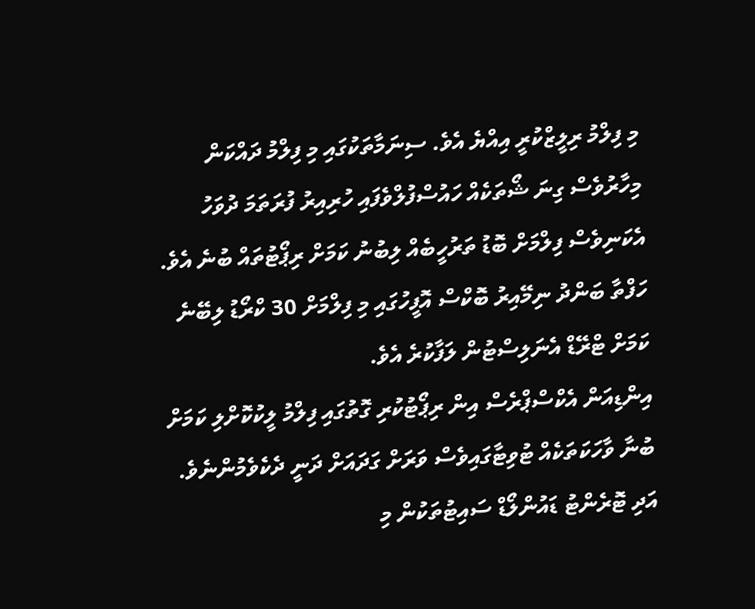މި ފިލްމު ރިލީޒްކުރީ އިއްޔެ އެވެ. ސިނަމާތަކުގައި މި ފިލްމު ދައްކަން މިހާރުވެސް ގިނަ ޝޯތަކެއް ހައުސްފުލްވެފައި ހުރިއިރު ފުރަތަމަ ދުވަހު އެކަނިވެސް ފިލްމަށް ބޮޑު ތަރުހީބެއް ލިބުނު ކަމަށް ރިޕޯޓުތައް ބުނެ އެވެ. ހަފްތާ ބަންދު ނިމޭއިރު ބޮކްސް އޮފީހުގައި މި ފިލްމަށް 30 ކްރޯޑު ލިބޭނެ ކަމަށް ޓްރޭޑް އެނަލިސްޓުން ލަފާކުރެ އެވެ.
އިންޑިއަން އެކްސްޕްރެސް އިން ރިޕޯޓުކުރި ގޮތުގައި ފިލްމު ލީކުކޮށްލި ކަމަށް ބުނާ ވާހަކަތަކެއް ޓުވިޓާގައިވެސް ވަރަށް ގަދައަށް ދަނީ ދެކެވެމުންނެވެ. އަދި ޓޮރެންޓު ޑައުންލޯޑް ސައިޓުތަކުން މި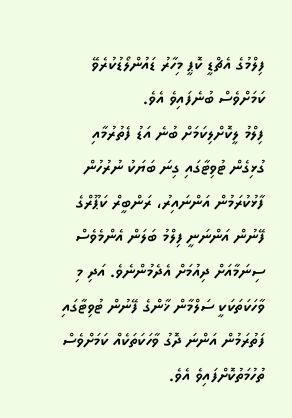ފިލްމުގެ އެޗްޑީ ކޮޕީ މިހާރު ޑައުންލޯޑުކުރެވޭ ކަމަށްވެސް ބުނެފައިވެ އެވެ.
ފިލްމު ލީކޮށްލިކަމަށް ބުނެ އަޑު ފެތުރުމާއި ގުޅިގެން ޓުވިޓާގައި ގިނަ ބަޔަކު ނުރުހުން ފާޅުކުރަމުން އަންނައިރު، ރަންބީރް ކަޕޫރްގެ ފޭނުން އަންނަނީ ފިލްމު ބަލަން އެންމެވެސް ސިނަމާއަށް ދިއުމަށް އެދެމުންނެވެ. އަދި މި ވާހަކަތަކަކީ ސަލްމާން ޚާންގެ ފޭނުން ޓުވިޓާގައި ފަތުރަމުން އަންނަ ދޮގު ވާހަކަތަކެއް ކަމަށްވެސް ތުހުމަތުކޮށްފައިވެ އެވެ.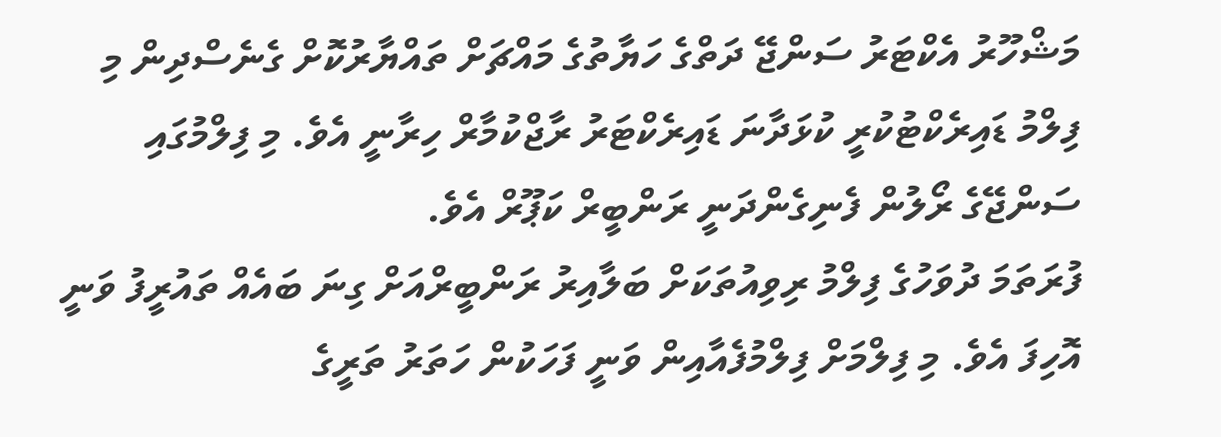މަޝްހޫރު އެކްޓަރު ސަންޖޭ ދަތްގެ ހަޔާތުގެ މައްޗަށް ތައްޔާރުކޮށް ގެނެސްދިން މި ފިލްމު ޑައިރެކްޓުކުރީ ކުޅަދާނަ ޑައިރެކްޓަރު ރާޖްކުމާރް ހިރާނީ އެވެ. މި ފިލްމުގައި ސަންޖޭގެ ރޯލުން ފެނިގެންދަނީ ރަންބީރް ކަޕޫރް އެވެ.
ފުރަތަމަ ދުވަހުގެ ފިލްމު ރިވިއުތަކަށް ބަލާއިރު ރަންބީރްއަށް ގިނަ ބައެއް ތައުރީފު ވަނީ އޮހިފަ އެވެ. މި ފިލްމަށް ފިލްމުފެއާއިން ވަނީ ފަހަކުން ހަތަރު ތަރީގެ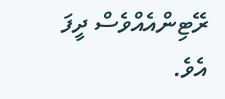ރޭޓިންއެއްވެސް ދީފަ އެވެ.